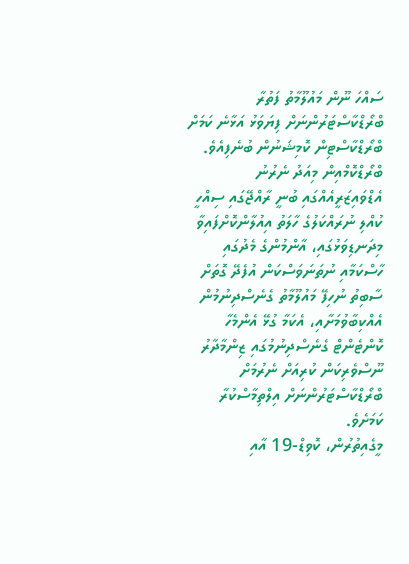ސައްހަ ނޫން މައުލޫމާތު ފަތުރާ ބްރޯޑްކާސްޓަރުންނަށް ފިޔަވަޅު އަޅާނެ ކަމަށް ބްރޯޑްކާސްޓިން ކޮމިޝަނުން ބުނެފިއެވެ.
ބްރޯޑްކޮމްއިން މިއަދު ނެރުނު އެޑްވައިޒަރީއެއްގައި ބުނީ ރާއްޖޭގައި ސިއްހީ ކުއްލި ނުރައްކަލުގެ ހާލަތު އިއުލާންކޮށްފައިވާ މިދަނޑިވަޅުގައި، އާންމުންގެ މެދުގައި ހާސްކަމާއި ނުތަނަވަސްކަން އުފެދޭ ގޮތަށް ސާބިތު ނުހިފޭ މައުލޫމާތު ގެނެސްދިނުމުން އެއްކިބާވުމަށާއި، އެކަމާ ގުޅޭ އެންމެހާ ކޮންޓެންޓް ގެނެސްދިނުމުގައި ޒިންމާދާރު ނޫސްވެރިކަން ކުރިއަށް ނެރުމަށް ބްރޯޑްކާސްޓަރުންނަށް އިލްތިމާސްކުރާ ކަމަށެވެ.
މީގެއިތުރުން، ކޮވިޑް-19 އާއި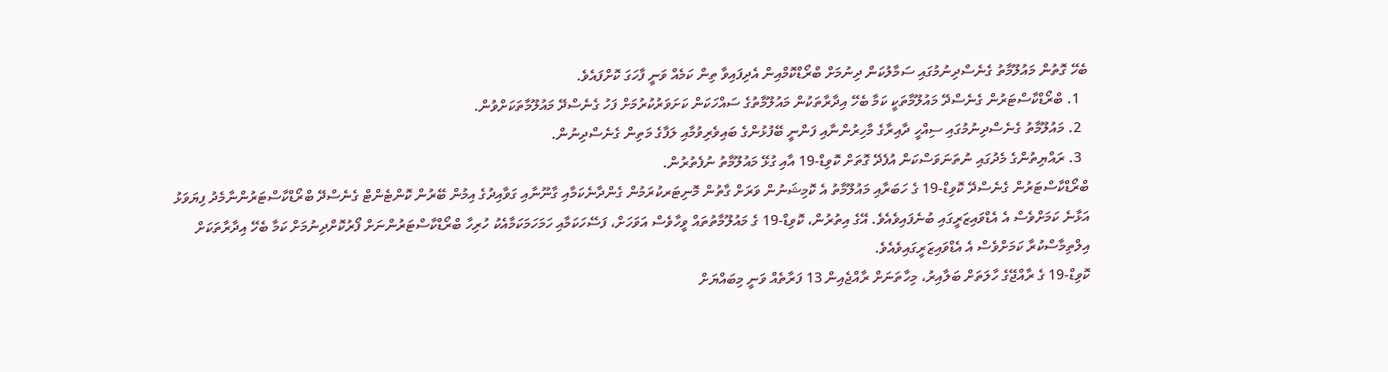ބެހޭ ގޮތުން މައުލޫމާތު ގެނެސްދިނުމުގައި ސަމާލުކަން ދިނުމަށް ބްރޯޑްކޮމްއިން އެދިފައިވާ ތިން ކަމެއް ވަނީ ފާހަގަ ކޮށްފައެވެ.
  1. ބްރޯޑްކާސްޓަރުން ގެނެސްދޭ މައުލޫމާތަކީ ކަމާ ބެހޭ އިދާރާތަކުން މައުލޫމާތުގެ ސައްހަކަން ކަށަވަރުކުރުމަށް ފަހު ގެނެސްދޭ މައުލޫމާތަކަށްވުން.
  2. މައުލޫމާތު ގެނެސްދިނުމުގައި ސިއްހީ ދާއިރާގެ މާހިރުންނާއި ފަންނީ ބޭފުޅުންގެ ބައިވެރިވުމާއި ލަފާގެ މަތިން ގެނެސްދިނުން.
  3. ރައްޔިތުންގެ މެދުގައި ނުތަނަވަސްކަން އުފެދޭ ގޮތަށް ކޮވިޑް-19 އާއި ގުޅޭ މައުލޫމާތު ނުފެތުރުން.
ބްރޯޑްކާސްޓަރުން ގެނެސްދޭ ކޮވިޑް-19 ގެ ހަބަރާއި މައުލޫމާތު އެ ކޮމިޝަނުން ވަރަށް ގާތުން މޮނިޓަރކުރަމުން ގެންދާނެކަމާއި ގާނޫނާއި ގަވާއިދުގެ އިމުން ބޭރުން ކޮންޓެންޓް ގެނެސްދޭ ބްރޯޑްކާސްޓަރުންނާމެދު ފިޔަވަޅު އަޅާނެ ކަމަށްވެސް އެ އެޑްވައިޒަރީގައި ބުނެފައިވެއެވެ. އޭގެ އިތުރުން، ކޮވިޑް-19 ގެ މައުލޫމާތުތައް ވީހާވެސް އަވަހަށް، ފަސޭހަކަމާއި ހަމަހަމަކަމާއެކު ހުރިހާ ބްރޯޑްކާސްޓަރުންނަށް ފޯރުކޮށްދިނުމަށް ކަމާ ބެހޭ އިދާރާތަކަށް އިލްތިމާސްކުރާ ކަމަށްވެސް އެ އެޑްވައިޒަރީގައިވެއެވެ.
ކޮވިޑް-19 ގެ ރާއްޖޭގެ ހާލަތަށް ބަލާއިރު، މިހާތަނަށް ރާއްޖެއިން 13 ފަރާތެއް ވަނީ މިބައްޔަށް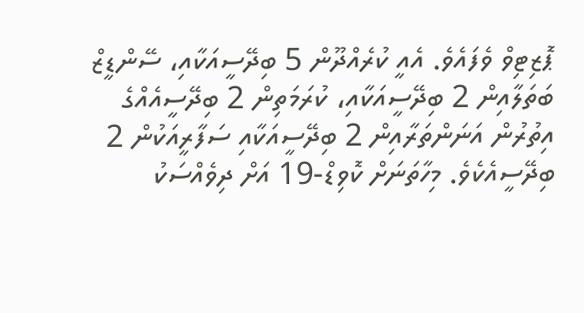ޕޮޒިޓިވް ވެފައެވެ. އެއީ ކުރެއްދޫން 5 ބިދޭސީއަކާއި، ސޭންޑީޒް ބަތަލާއިން 2 ބިދޭސީއަކާއި، ކުރަމަތިން 2 ބިދޭސީއެއްގެ އިތުރުން އަނަންތަރާއިން 2 ބިދޭސީއަކާއި ސަފާރީއަކުން 2 ބިދޭސީއެކެވެ. މިހާތަނަށް ކޮވިޑް-19 އަށް ދިވެއްސަކު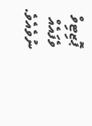ޕޮޒިޓިވް ވެފައެއް ނުވެއެވެ.